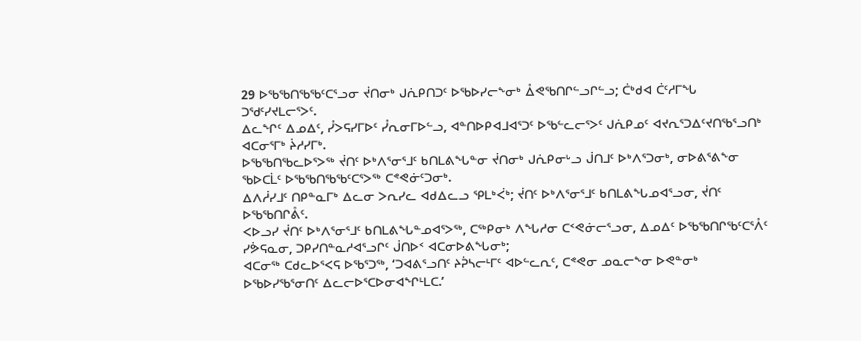29 ᐅᖃᖃᑎᖃᖃᑦᑕᕐᓗᓂ ᔫᑎᓂᒃ ᒍᕇᑭᑎᑐᑦ ᐅᖃᐅᓯᓕᖕᓂᒃ ᐂᕙᖃᑎᒋᓪᓗᒋᓪᓗ; ᑖᒃᑯᐊ ᑖᑦᓱᒥᖓ ᑐᖁᑦᓯᔪᒪᓕᕐᐳᑦ.
ᐃᓚᖏᑦ ᐃᓄᐃᑦ, ᓮᐳᕋᓯᒥᐅᑦ ᓮᕆᓂᒥᐅᓪᓗ, ᐊᓐᑎᐅᑭᐊᒧᐊᕐᑐᑦ ᐅᖃᓪᓚᓕᕐᐳᑦ ᒍᕇᑭᓄᑦ ᐊᔪᕆᕐᑐᐃᑦᔪᑎᖃᕐᓗᑎᒃ ᐊᑕᓂᕐᒥᒃ ᔩᓱᓯᒥᒃ.
ᐅᖃᖃᑎᖃᓚᐅᕐᐳᖅ ᔫᑎᑦ ᐅᒃᐱᕐᓂᕐᒧᑦ ᑲᑎᒪᕕᖓᓐᓂ ᔫᑎᓂᒃ ᒍᕇᑭᓂᒡᓗ ᒎᑎᒧᑦ ᐅᒃᐱᕐᑐᓂᒃ, ᓂᐅᕕᕐᕕᖕᓂ ᖃᐅᑕᒫᑦ ᐅᖃᖃᑎᖃᖃᑦᑕᕐᐳᖅ ᑕᕝᕙᓃᑦᑐᓂᒃ.
ᐃᐱᓲᓯᒧᑦ ᑎᑭᓐᓇᒥᒃ ᐃᓚᓂ ᐳᕆᓯᓚ ᐊᑯᐃᓚᓗ ᕿᒪᒃᐹᒃ; ᔫᑎᑦ ᐅᒃᐱᕐᓂᕐᒧᑦ ᑲᑎᒪᕕᖓᓄᐊᕐᓗᓂ, ᔫᑎᑦ ᐅᖃᖃᑎᒋᕔᑦ.
ᐸᐅᓗᓯ ᔫᑎᑦ ᐅᒃᐱᕐᓂᕐᒧᑦ ᑲᑎᒪᕕᖓᓐᓄᐊᕐᐳᖅ, ᑕᖅᑭᓂᒃ ᐱᖓᓱᓂ ᑕᑉᕙᓃᓕᕐᓗᓂ, ᐃᓄᐃᑦ ᐅᖃᖃᑎᒋᖃᑦᑕᕐᐰᑦ ᓯᕘᕋᓇᓂ, ᑐᑭᓯᑎᓐᓇᓱᐊᕐᓗᒋᑦ ᒎᑎᐅᑉ ᐊᑕᓂᐅᕕᖓᓂᒃ;
ᐊᑕᓂᖅ ᑕᑯᓚᐅᕐᐸᕋ ᐅᖃᕐᑐᖅ, ‘ᑐᐊᕕᕐᓗᑎᑦ ᔨᕉᓴᓕᒻᒥᑦ ᐊᐅᓪᓚᕆᑦ, ᑕᕝᕙᓂ ᓄᓇᓕᖕᓂ ᐅᕙᓐᓂᒃ ᐅᖃᐅᓯᖃᕐᓂᑎᑦ ᐃᓚᓕᐅᕐᑕᐅᓂᐊᖏᒻᒪᑕ.’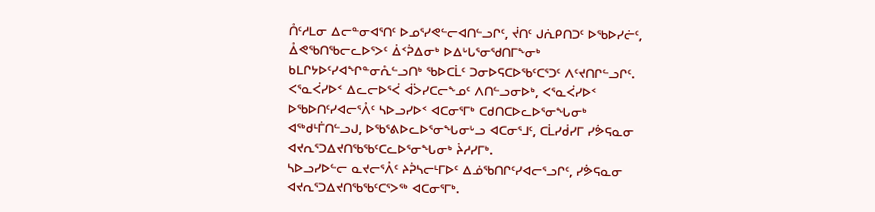ᑍᑦᓱᒪᓂ ᐃᓕᓐᓂᐊᕐᑎᑦ ᐅᓄᕐᓯᕙᓪᓕᐊᑎᓪᓗᒋᑦ, ᔫᑎᑦ ᒍᕇᑭᑎᑐᑦ ᐅᖃᐅᓯᓖᑦ, ᐂᕙᖃᑎᖃᓕᓚᐅᕐᐳᑦ ᐄᑉᕉᐃᓂᒃ ᐅᐃᒡᒐᕐᓂᖁᑎᒥᖕᓂᒃ ᑲᒪᒋᔭᐅᑦᓯᐊᖏᓐᓂᕅᓪᓗᑎᒃ ᖃᐅᑕᒫᑦ ᑐᓂᐅᕋᑕᐅᖃᑦᑕᕐᑐᑦ ᐱᑦᔪᑎᒋᓪᓗᒋᑦ.
ᐸᕐᓇᐹᓯᐅᑉ ᐃᓚᓕᐅᕐᐹ ᐋᐴᓯᑕᓕᖕᓄᑦ ᐱᑎᓪᓗᓂᐅᒃ, ᐸᕐᓇᐹᓯᐅᑉ ᐅᖃᐅᑎᑦᓯᐊᓕᕐᐰᑦ ᓴᐅᓗᓯᐅᑉ ᐊᑕᓂᕐᒥᒃ ᑕᑯᑎᑕᐅᓚᐅᕐᓂᖓᓂᒃ ᐊᖅᑯᒻᒦᑎᓪᓗᒍ, ᐅᖃᕐᕕᐅᓚᐅᕐᓂᖓᓂᒡᓗ ᐊᑕᓂᕐᒧᑦ, ᑕᒫᓯᑰᓯᒥ ᓯᕘᕋᓇᓂ ᐊᔪᕆᕐᑐᐃᔪᑎᖃᖃᑦᑕᓚᐅᕐᓂᖓᓂᒃ ᔩᓱᓯᒥᒃ.
ᓴᐅᓗᓯᐅᓪᓕ ᓇᔪᓕᕐᐰᑦ ᔨᕉᓴᓕᒻᒥᐅᑦ ᐃᓅᖃᑎᒋᑦᓯᐊᓕᕐᓗᒋᑦ, ᓯᕘᕋᓇᓂ ᐊᔪᕆᕐᑐᐃᔪᑎᖃᖃᑦᑕᕐᐳᖅ ᐊᑕᓂᕐᒥᒃ.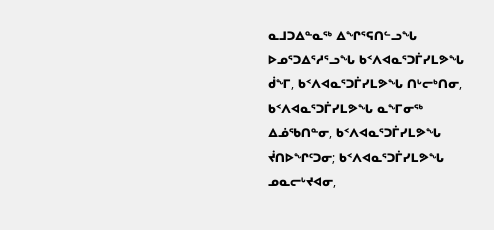ᓇᒧᑐᐃᓐᓇᖅ ᐃᖏᕐᕋᑎᓪᓗᖓ ᐅᓄᕐᑐᐃᕐᓱᕐᓗᖓ ᑲᑉᐱᐊᓇᕐᑐᒦᓯᒪᕗᖓ ᑰᖕᒥ, ᑲᑉᐱᐊᓇᕐᑐᒦᓯᒪᕗᖓ ᑎᒡᓕᒃᑎᓂ, ᑲᑉᐱᐊᓇᕐᑐᒦᓯᒪᕗᖓ ᓇᖕᒥᓂᖅ ᐃᓅᖃᑎᓐᓂ, ᑲᑉᐱᐊᓇᕐᑐᒦᓯᒪᕗᖓ ᔫᑎᐅᖏᑦᑐᓂ; ᑲᑉᐱᐊᓇᕐᑐᒦᓯᒪᕗᖓ ᓄᓇᓕᒡᔪᐊᓂ,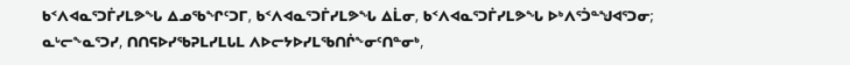ᑲᑉᐱᐊᓇᕐᑐᒦᓯᒪᕗᖓ ᐃᓄᖃᖏᑦᑐᒥ, ᑲᑉᐱᐊᓇᕐᑐᒦᓯᒪᕗᖓ ᐃᒫᓂ, ᑲᑉᐱᐊᓇᕐᑐᒦᓯᒪᕗᖓ ᐅᒃᐱᕐᑑᓐᖑᐊᕐᑐᓂ;
ᓇᒡᓕᖕᓇᕐᑐᓯ, ᑎᑎᕋᐅᓯᖃᕈᒪᓯᒪᒐᒪ ᐱᐅᓕᔭᐅᓯᒪᖃᑎᒌᖕᓂᑦᑎᓐᓂᒃ,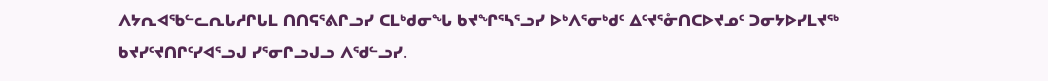ᐱᔭᕆᐊᖃᓪᓚᕆᒐᓱᒋᒐᒪ ᑎᑎᕋᕐᕕᒋᓗᓯ ᑕᒪᒃᑯᓂᖓ ᑲᔪᖏᕐᓴᕐᓗᓯ ᐅᒃᐱᕐᓂᒃᑯᑦ ᐃᑦᔪᕐᓁᑎᑕᐅᔪᓄᑦ ᑐᓂᔭᐅᓯᒪᔪᖅ ᑲᔪᓯᑦᔪᑎᒋᑦᓯᐊᕐᓗᒍ ᓯᕐᓂᒋᓗᒍᓗ ᐱᖁᓪᓗᓯ.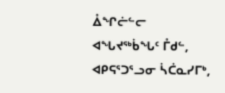ᐂᖏᓖᓪᓕ ᐊᖓᔪᖅᑳᖓᑦ ᒤᑯᓪ, ᐊᑭᕋᕐᑐᕐᓗᓂ ᓵᑖᓇᓯᒥᒃ,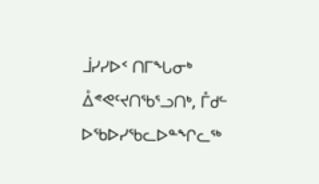ᒨᓯᓯᐅᑉ ᑎᒥᖓᓂᒃ ᐂᕝᕙᑦᔪᑎᖃᕐᓗᑎᒃ, ᒤᑯᓪ ᐅᖃᐅᓯᖃᓚᐅᓐᖏᓚᖅ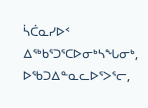ᓵᑖᓇᓯᐅᑉ ᐃᖅᑲᕐᑐᕐᑕᐅᓂᒃᓴᖓᓂᒃ, ᐅᖃᑐᐃᓐᓇᓚᐅᕐᐳᕐᓕ,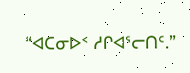“ᐊᑕᓂᐅᑉ ᓱᒋᐊᕐᓕᑎᑦ.”